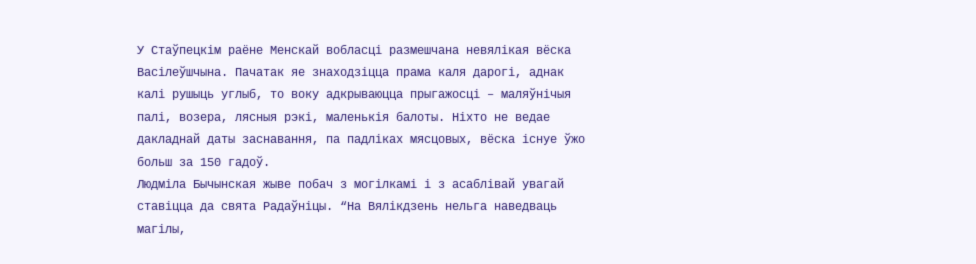У Стаўпецкім раёне Менскай вобласці размешчана невялікая вёска Васілеўшчына. Пачатак яе знаходзіцца прама каля дарогі, аднак калі рушыць углыб, то воку адкрываюцца прыгажосці – маляўнічыя палі, возера, лясныя рэкі, маленькія балоты. Ніхто не ведае дакладнай даты заснавання, па падліках мясцовых, вёска існуе ўжо больш за 150 гадоў.
Людміла Бычынская жыве побач з могілкамі і з асаблівай увагай ставіцца да свята Радаўніцы. “На Вялікдзень нельга наведваць магілы,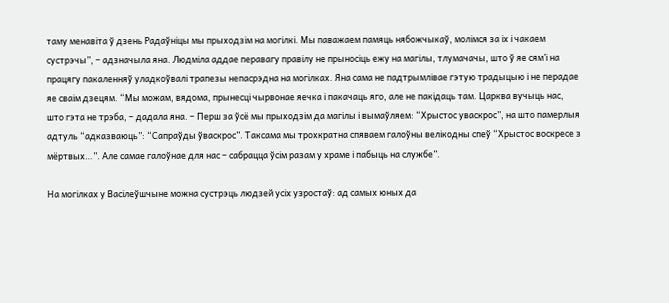таму менавіта ў дзень Радаўніцы мы прыходзім на могілкі. Мы паважаем памяць нябожчыкаў, молімся за іх і чакаем сустрэчы”, – адзначыла яна. Людміла аддае перавагу правілу не прыносіць ежу на магілы, тлумачачы, што ў яе сям’і на працягу пакаленняў уладкоўвалі трапезы непасрэдна на могілках. Яна сама не падтрымлівае гэтую традыцыю і не перадае яе сваім дзецям. “Мы можам, вядома, прынесці чырвонае яечка і пакачаць яго, але не пакідаць там. Царква вучыць нас, што гэта не трэба, – дадала яна. – Перш за ўсё мы прыходзім да магілы і вымаўляем: “Хрыстос уваскрос”, на што памерлыя адтуль “адказваюць”: “Сапраўды ўваскрос”. Таксама мы трохкратна спяваем галоўны велікодны спеў “Хрыстос воскресе з мёртвых…”. Але самае галоўнае для нас – сабрацца ўсім разам у храме і пабыць на службе”.

На могілках у Васілеўшчыне можна сустрэць людзей усіх узростаў: ад самых юных да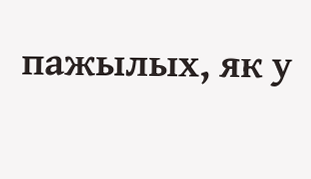пажылых, як у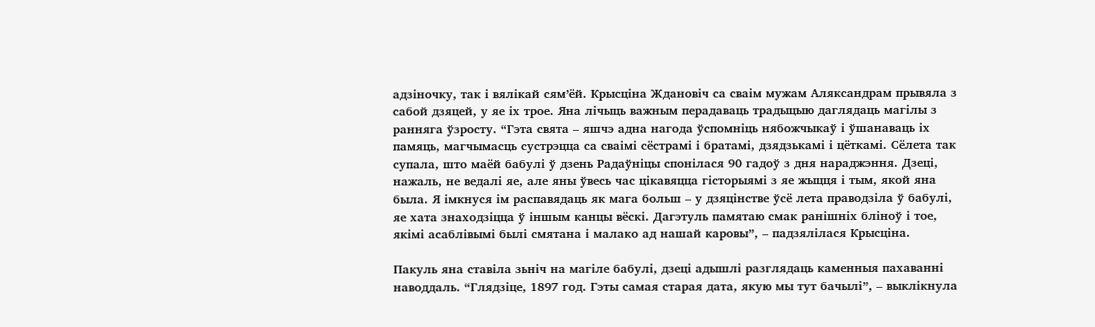адзіночку, так і вялікай сям’ёй. Крысціна Ждановіч са сваім мужам Аляксандрам прывяла з сабой дзяцей, у яе іх трое. Яна лічыць важным перадаваць традыцыю даглядаць магілы з ранняга ўзросту. “Гэта свята – яшчэ адна нагода ўспомніць нябожчыкаў і ўшанаваць іх памяць, магчымасць сустрэцца са сваімі сёстрамі і братамі, дзядзькамі і цёткамі. Сёлета так супала, што маёй бабулі ў дзень Радаўніцы спонілася 90 гадоў з дня нараджэння. Дзеці, нажаль, не ведалі яе, але яны ўвесь час цікавяцца гісторыямі з яе жыцця і тым, якой яна была. Я імкнуся ім распавядаць як мага больш – у дзяцінстве ўсё лета праводзіла ў бабулі, яе хата знаходзіцца ў іншым канцы вёскі. Дагэтуль памятаю смак ранішніх бліноў і тое, якімі асаблівымі былі смятана і малако ад нашай каровы”, – падзялілася Крысціна.

Пакуль яна ставіла зьніч на магіле бабулі, дзеці адышлі разглядаць каменныя пахаванні наводдаль. “Глядзіце, 1897 год. Гэты самая старая дата, якую мы тут бачылі”, – выклікнула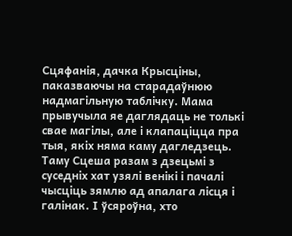Сцяфанія, дачка Крысціны, паказваючы на старадаўнюю надмагільную таблічку. Мама прывучыла яе даглядаць не толькі свае магілы, але і клапаціцца пра тыя, якіх няма каму дагледзець. Таму Сцеша разам з дзецьмі з суседніх хат узялі венікі і пачалі чысціць зямлю ад апалага лісця і галінак. І ўсяроўна, хто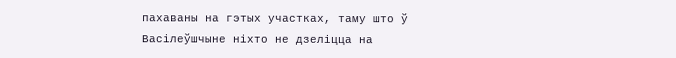пахаваны на гэтых участках, таму што ў Васілеўшчыне ніхто не дзеліцца на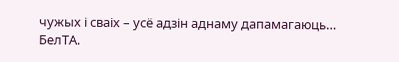чужых і сваіх – усё адзін аднаму дапамагаюць…
БелТА.